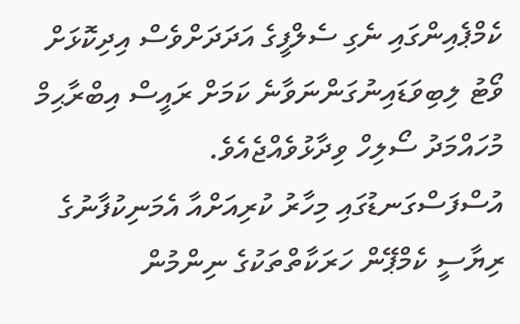ކެމްޕެއިންގައި ނެގި ސެލްފީގެ އަދަދަށްވެސް އިދިކޮޅަށް ވޯޓު ލިބިވަޑައިނުގަންނަވާނެ ކަމަށް ރައީސް އިބްރާޙިމް މުހައްމަދު ސޯލިހް ވިދާޅުވެއްޖެއެވެ.
އުސްފަސްގަނޑުގައި މިހާރު ކުރިއަށްއާ އެމަނިކުފާނުގެ ރިޔާސީ ކެމްޕޭން ހަރަކާތްތަކުގެ ނިންމުން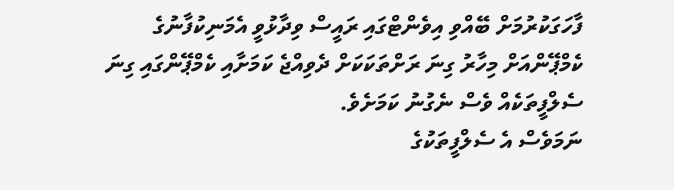ފާހަގަކުރުމަށް ބޭއްވި އިވެންޓްގައި ރައީސް ވިދާޅުވީ އެމަނިކުފާނުގެ ކެމްޕޭންއަށް މިހާރު ގިނަ ރަށްތަކަކަށް ދެވިއްޖެ ކަމަށާއި ކެމްޕޭންގައި ގިނަ ސެލްފީތަކެއް ވެސް ނެގުނު ކަމަށެވެ.
ނަމަވެސް އެ ސެލްފީތަކުގެ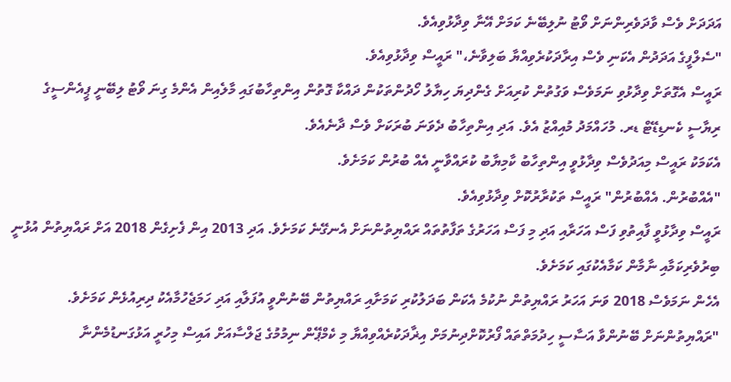އަދަދަށް ވެސް ވާދަވެރިންނަށް ވޯޓު ނުލިބޭނެ ކަމަށް އޭނާ ވިދާޅުވިއެވެ.
"ސެލްފީގެ އަދަދުން އެކަނި ވެސް އިރާދަކުރެވިއްޔާ ބަލިވާނެ،" ރައީސް ވިދާޅުވިއެވެ.
ރައީސް އެގޮތަށް ވިދާޅުވި ނަމަވެސް ވަގުތުން ކުރިއަށް ގެންދިޔަ ހިޔާލު ހޯދުންތަކުން ދައްކާ ގޮތުން އިންތިހާބުގައި މާލެއިން އެންމެ ގިނަ ވޯޓު ލިބޭނީ ޕީއެންސީގެ ރިޔާސީ ކެނޑިޑޭޓް ޑރ. މުހައްމަދު މުއިއްޒު އެވެ. އަދި އިންތިހާބު ދެވަނަ ބުރަކަށް ވެސް ދާނެއެވެ.
އެކަމަކު ރައީސް މިއަދުވެސް ވިދާޅުވީ އިންތިހާބު ކާމިޔާބު ކުރައްވާނީ އެއް ބުރުން ކަމަށެވެ.
"އެއްބުރުން. އެއްބުރުން" ރައީސް ތަކުރާރުކޮށް ވިދާޅުވިއެވެ.
ރައީސް ވިދާޅުވީ ފާއިތުވި ފަސް އަހަރާއި އަދި މި ފަސް އަހަރުގެ ތަފާތުތައް ރައްޔިތުންނަށް އެނގޭނެ ކަމަށެވެ. އަދި 2013 އިން ފެށިގެން 2018 އަށް ރައްޔިތުން އުޅުނީ ބިރުވެރިކަމާއި ނާމާން ކަމާއެކުގައި ކަމަށެވެ.
އެހެން ނަމަވެސް 2018 ވަނަ އަހަރު ރައްޔިތުން ނުކުމެ އެކަން ބަދަލުކުރި ކަމަށާއި ރައްޔިތުން ބޭނުންވީ އުފަލާއި އަދި ހަމަޖެހުމާއެކު ދިރިއުޅެން ކަމަށެވެ.
"ރައްޔިތުންނަށް ބޭނުންވާ އަސާސީ ހިދުމަތްތައް ފޯރުކޮށްދިނުމަށް އިޜާދަކުރެއްވިއްޔާ މި ކެމްޕޭން ނިމުމުގެ ޖަލްސާއަށް އައިސް މިހުރީ އަޅުގަނޑުމެންނާ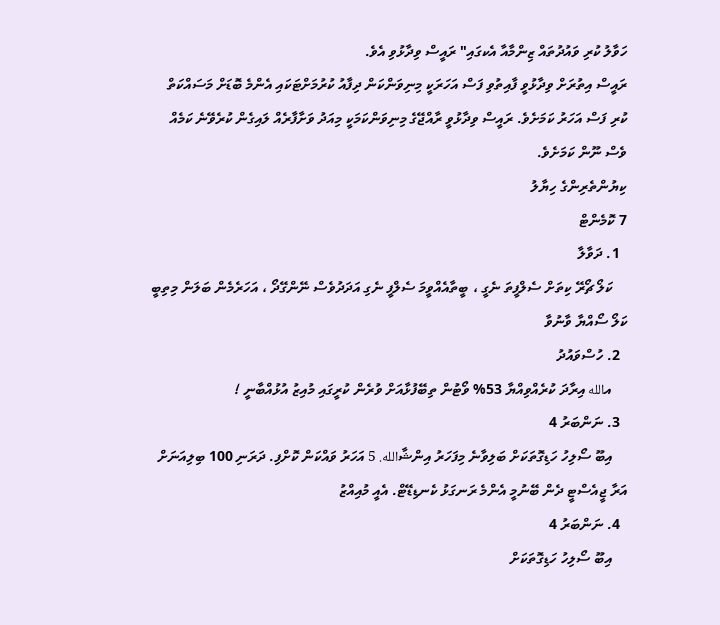ހަވާލު ކުރި ވައުދުތައް ޒިންމާއާ އެކގައި" ރައީސް ވިދާޅުވި އެވެ.
ރައީސް އިތުރަށް ވިދާޅުވީ ފާއިތުވި ފަސް އަހަރަކީ މިނިވަންކަން ދިފާއު ކުރުމަށްޓަކައި އެންމެ ބޮޑަށް މަސައްކަތް ކުރި ފަސް އަހަރު ކަމަށެވެ. ރައީސް ވިދާޅުވީ ރާއްޖޭގެ މިނިވަންކަމަކީ މިއަދު ވަށާފާރެއް ލައިގެން ކުރެވޭނެ ކަމެއް ވެސް ނޫން ކަމަށެވެ.
ކިޔުންތެރިންގެ ހިޔާލު
7 ކޮމެންޓް
  1. ދަވާލާ
    ކަލޯ ޗޯރޭ ކިތަށް ސެލްފީތަ ނެގީ ، ބީތާއެއްވީމަ ސެލްފީ ނެގި އަދަދުވެސް ނޭންގޭދޯ ، އަހަރެމެން ބަލަން މިތިބީ ކަލޯ ސޯއްޔާ ވާނުވާ
  2. ހުސްވައުދު
    އالله އިރާދަ ކުރެއްވިއްޔާ 53% ވޯޓުން ތިބޭފުޅާއަށް ވުރެން ކުރީގައި މުއިޒު އުޅުއްބާނީ !
  3. ނަންބަރު 4
    އިބޫ ސޯލިހު ހަޑިގޮތަކަށް ބަލިވާނެ މިފަހަރު އިންޝާالله. 5 އަހަރު ވައްކަން ކޮށްފި. ދަރަނި 100 ބިލިއަނަށް އަރާ ޖީއެސްޓީ ދެން ބޭނުމީ އެންމެ ރަނގަޅު ކެނޑިޑޭޓް. އެއީ މުއިއްޒު
  4. ނަންބަރު 4
    އިބޫ ސޯލިހު ހަޑިގޮތަކަށް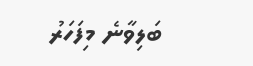ބަލިވާނެ މިފަހަރު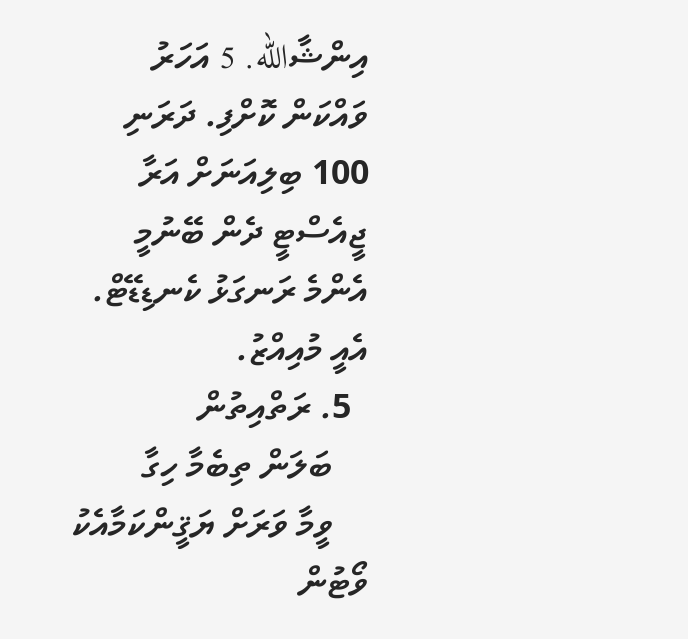އިންޝާالله. 5 އަހަރު ވައްކަން ކޮށްފި. ދަރަނި 100 ބިލިއަނަށް އަރާ ޖީއެސްޓީ ދެން ބޭނުމީ އެންމެ ރަނގަޅު ކެނޑިޑޭޓް. އެއީ މުއިއްޒު.
  5. ރަތްއިތުން
    ބަލަން ތިބެމާ ހިގާ
    ވީމާ ވަރަށް ޔަޤީންކަމާއެކު ވޯޓުން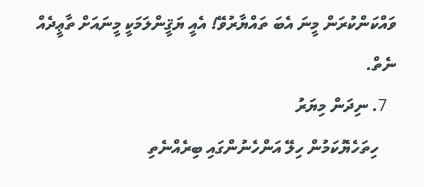ވައްކަންކުރަން މީނަ އެބަ ތައްޔާރުވޭ! އެއީ ޔަޤީންލަމަކީ މީނައަށް ތާޢީދެއް ނެތް.
  7. ނިދަން މިޔަރު
    ހިތަހެޔޮކަމުން ހިލޭ އަންހެނުންގައި ބިރެއްނެތި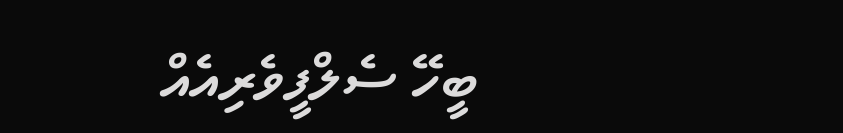ބީހޭ ސެލްފީވެރިއެއް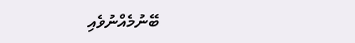ބޭނުމެއްނުވެއި